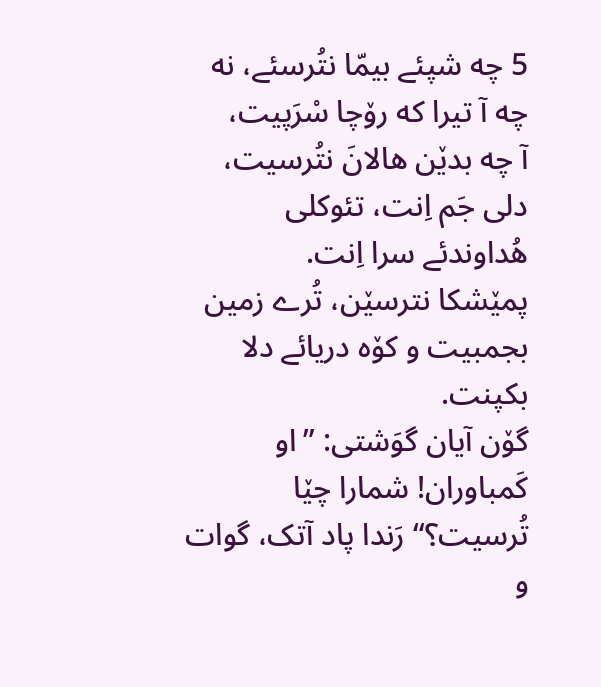5 چه شپئے بیمّا نتُرسئے، نه چه آ تیرا که رۆچا سْرَپیت،
آ چه بدێن هالانَ نتُرسیت، دلی جَم اِنت، تئوکلی هُداوندئے سرا اِنت.
پمێشکا نترسێن، تُرے زمین بجمبیت و کۆه دریائے دلا بکپنت.
گۆن آیان گوَشتی: ”او کَمباوران! شمارا چێا تُرسیت؟“ رَندا پاد آتک، گوات و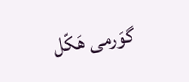گوَرمی هَکّل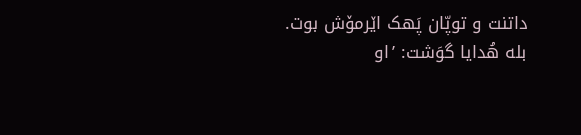داتنت و توپّان پَهک اێرمۆش بوت.
بله هُدایا گوَشت: ’او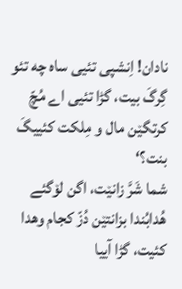نادان! اِنشپی تئیی ساه چه تئو گِرگَ بیت، گڑا تئیی اے مُچّ کرتگێن مال و مِلکت کئییگَ بنت؟‘
شما شَرَّ زانێت، اگن لۆگئے هُدابُندا بزانتێن دُزّ کجام وهدا کئیت، گڑا آییا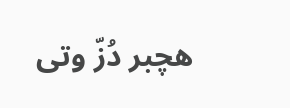هچبر دُزّ وتی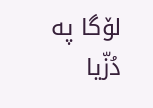لۆگا په دُزّیا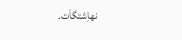نهاِشتگاَت.